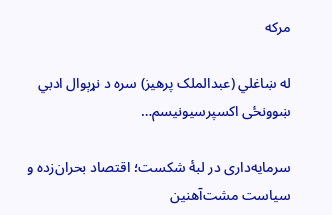مرکه

له ښاغلي (عبدالملک پرهیز) سره د نړېوال ادبي ښوونځی اکسپرسیونیسم…

سرمایه‌داری در لبهٔ شکست؛ اقتصاد بحران‌زده و سیاست مشت‌آهنین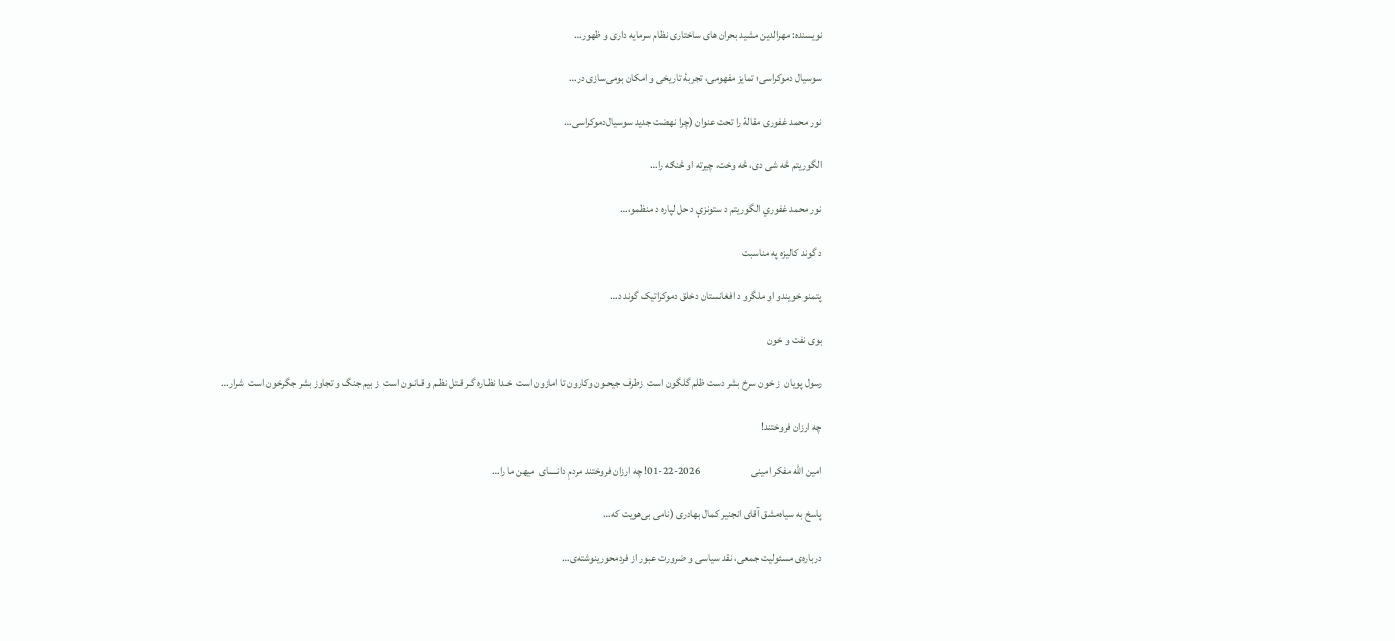نویسنده: مهرالدین مشید بحران های ساختاری نظام سرمایه داری و ظهور…

سوسیال دموکراسی؛ تمایز مفهومی، تجربهٔ تاریخی و امکان بومی‌سازی در…

نور محمد غفوری مقالهٔ را تحت عنوان (چرا نهضت جدید سوسیال‌دموکراسی…

الگوریتم څه شی دی، څه وخت، چیرته او څنګه را…

نور محمد غفوري الگوریتم د ستونزې د حل لپاره د منظمو،…

د گوند کالیزه په مناسبت

پتمنو خویندو او ملگرو د افغانستان دخلق دموکراتیک گوند د…

بوی نفت و خون

رسول پویان  ز خون سرخ بشر دست ظلم گلگون است  زطرف جیحـون وکارون تا امازون است  خـدا نظـاره گـر قـتل نظـم و قـانـون است  ز بیم جنگ و تجاوز بشر جگرخون است  شرار…

چه ارزان فروختند!

امین الله مفکر امینی                        2026-22-01! چه ارزان فروختند مردمِ دانـــــای  میهن ما را…

پاسخ به سیاه‌مشق آقای انجنیر کمال بهادری (نامی بی‌هویت که…

درباره‌ی مسئولیت جمعی، نقد سیاسی و ضرورت عبور از فردمحورینوشته‌ی…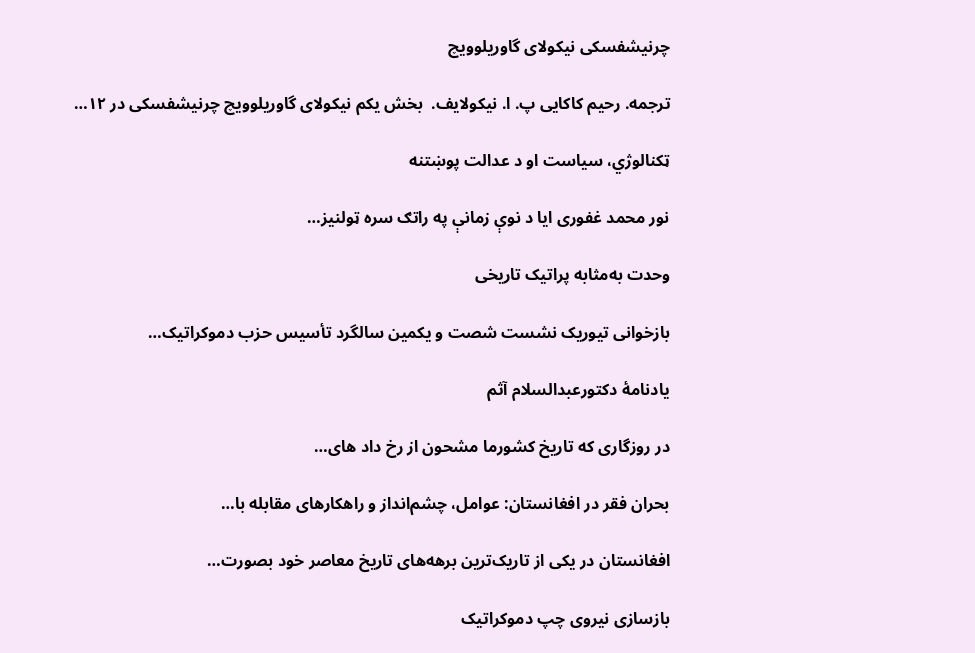چرنیشفسکی نیکولای گاوریلوویچ

ترجمه. رحیم کاکایی پ. ا. نیکولایف.  بخش یکم نیکولای گاوریلوویچ چرنیشفسکی در ۱۲…

ټکنالوژي، سیاست او د عدالت پوښتنه

نور محمد غفوری ایا د نوې زمانې په راتګ سره ټولنیز…

وحدت به‌مثابه پراتیک تاریخی

بازخوانی تیوریک نشست شصت و یکمین سالگرد تأسیس حزب دموکراتیک…

یادنامهٔ دکتورعبدالسلام آثم

در روزگاری که تاریخ کشورما مشحون از رخ داد های…

بحران فقر در افغانستان: عوامل، چشم‌انداز و راهکارهای مقابله با…

افغانستان در یکی از تاریک‌ترین برهه‌های تاریخ معاصر خود بصورت…

بازسازی نیروی چپ دموکراتیک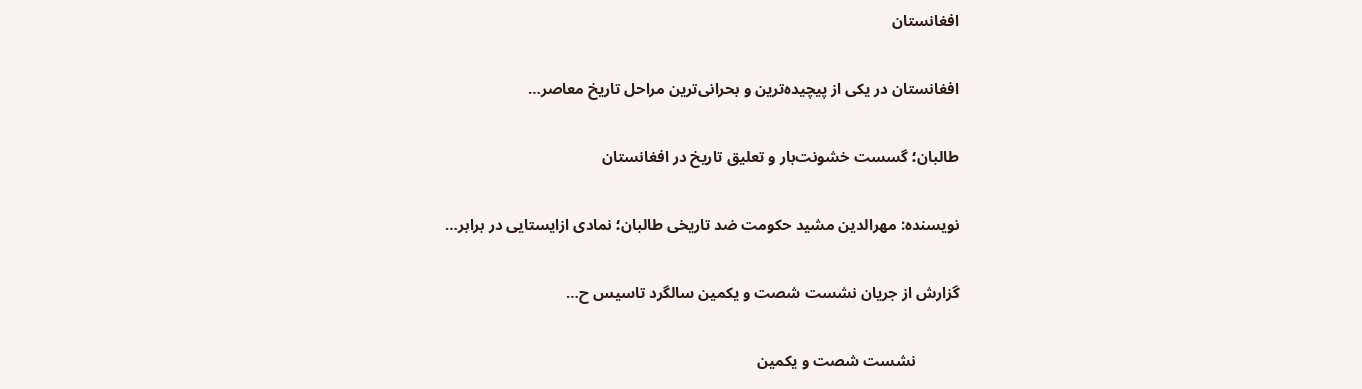افغانستان

افغانستان در یکی از پیچیده‌ترین و بحرانی‌ترین مراحل تاریخ معاصر…

طالبان؛ گسست خشونت‌بار و تعلیق تاریخ در افغانستان

نویسنده: مهرالدین مشید حکومت ضد تاریخی طالبان؛ نمادی ازایستایی در برابر…

گزارش از جریان نشست شصت و یکمین سالگرد تاسیس ح…

           نشست شصت و یکمین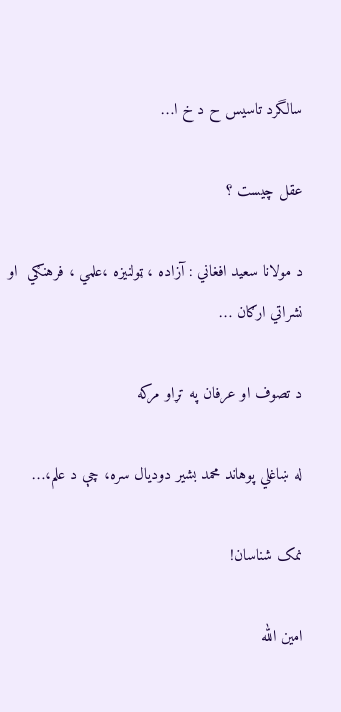سالگرد تاسیس ح د خ ا…

عقل چیست ؟

د مولانا سعید افغاني : آزاده ، ټولنیزه ،علمي ، فرهنګي  او نشراتي ارګان …

د تصوف او عرفان په تړاو مرکه

له ښاغلي پوهاند محمد بشیر دودیال سره، چې د علم،…

نمک شناسان!

امین الله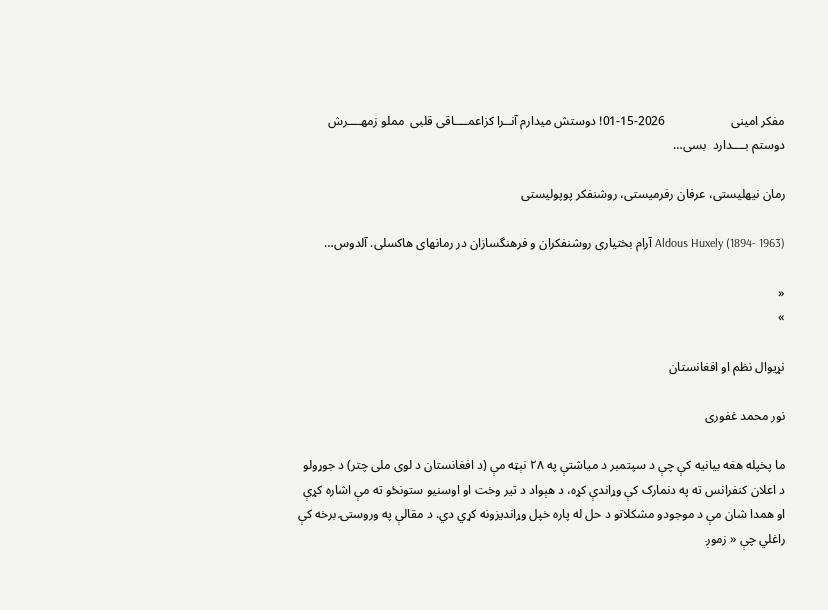مفکر امینی                     2026-15-01! دوستش میدارم آنــرا کزاعمــــاقی قلبی  مملو زمهــــرش دوستم بــــدارد  بسی…

رمان نیهلیستی، عرفان رفرمیستی، روشنفکر پوپولیستی

Aldous Huxely (1894- 1963) آرام بختیاری روشنفکران و فرهنگسازان در رمانهای هاکسلی. آلدوس…

«
»

نړیوال نظم او افغانستان

نور محمد غفوری

ما پخپله هغه بیانیه کې چې د سپتمبر د میاشتې په ۲۸ نېټه مې (د افغانستان د لوی ملی چتر) د جوړولو د اعلان کنفرانس ته په دنمارک کې وړاندې کړه، د هېواد د تیر وخت او اوسنیو ستونځو ته مې اشاره کړې او همدا شان مې د موجودو مشکلاتو د حل له پاره خپل وړاندیزونه کړي دي. د مقالې په وروستۍ برخه کې راغلي چې « زموږ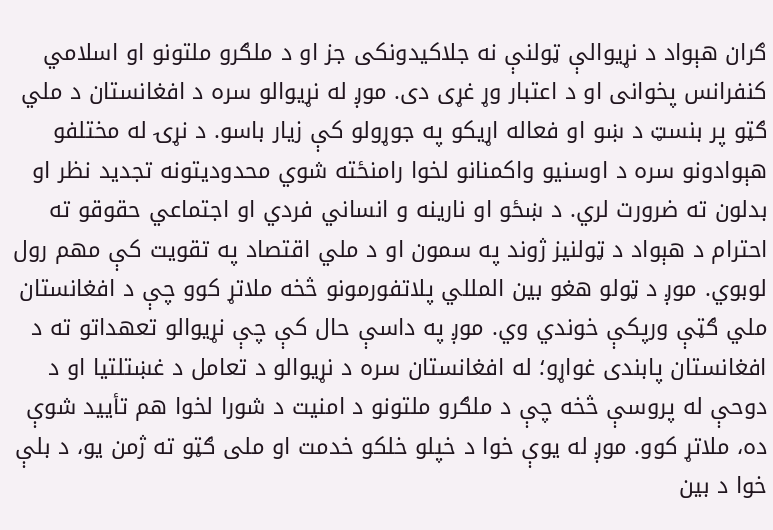ګران هېواد د نړیوالې ټولنې نه جلاکیدونکی جز او د ملګرو ملتونو او اسلامي کنفرانس پخوانی او د اعتبار وړ غړی دی. موږ له نړیوالو سره د افغانستان د ملي ګټو پر بنسټ د ښو او فعاله اړیکو په جوړولو کې زیار باسو. د نړۍ له مختلفو هېوادونو سره د اوسنیو واکمنانو لخوا رامنځته شوي محدودیتونه تجدید نظر او بدلون ته ضرورت لري. د ښځو او نارینه و انساني فردي او اجتماعي حقوقو ته احترام د هېواد د ټولنیز ژوند په سمون او د ملي اقتصاد په تقویت کې مهم رول لوبوي. موږ د ټولو هغو بین المللي پلاتفورمونو څخه ملاتړ کوو چې د افغانستان ملي ګټې ورپکې خوندي وي. موږ په داسې حال کې چې نړیوالو تعهداتو ته د افغانستان پابندی غواړو؛ له افغانستان سره د نړیوالو د تعامل د غښتلتیا او د دوحې له پروسې څخه چې د ملګرو ملتونو د امنیت د شورا لخوا هم تأیید شوې ده، ملاتړ کوو. موږ له یوې خوا د خپلو خلکو خدمت او ملی ګټو ته ژمن یو، د بلې خوا د بین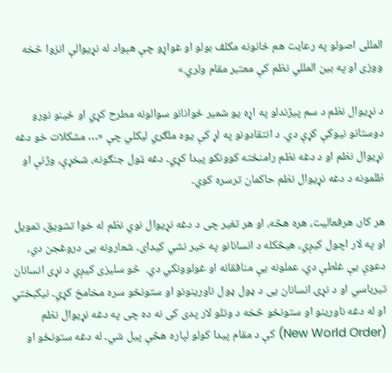المللی اصولو په رعایت هم ځانونه مکلف بولو او غواړو چې هېواد له نړیوالې انزوا څخه ووزی او په بین المللي نظم کې معتبر مقام ولري.»

د نړیوال نظم د سم پیژندلو په اړه یو شمیر ځوانانو سوالونه مطرح کړي او ځینو نورو دوستانو نیوکې کړې دي. د انتقادونو په لړ کې یوه ملګري لیکلي چې «… مشکلات خو دغه نړیوال نظم او د دغه نظم رامنځته کوونکو پیدا کړي۔ دغه ټول جنګونه، شخړې، وژنې او ظلمونه د دغه نړیوال نظم حاکمان ترسره کوي۔

هر کار، هرفعالیت، هره هڅه، او هر تغیر چی د دغه نړیوال نوي نظم له خوا تشویق، تمویل او په لار اچول کیږي، هیڅکله د انسانانو په خیر نشي کیدای۔ شعارونه یی دروغجن دي، دعوې یې غلطې دي، عملونه یې منافقانه او غولوونکي دي.  څو سلیزی کیږي د نړی انسانان تیرباسي او د نړۍ انسانان یی د ډول ډول ناورینونو او ستونځو سره مخامخ کړي۔ نیکبختي او له دغه ناورینو او ستونځو څخه د وتلو لار پدی کی نه ده چی په دغه نړیوال نظم (New World Order) کې د مقام پیدا کولو لپاره هڅې پیل شي۔ له دغه ستونځو او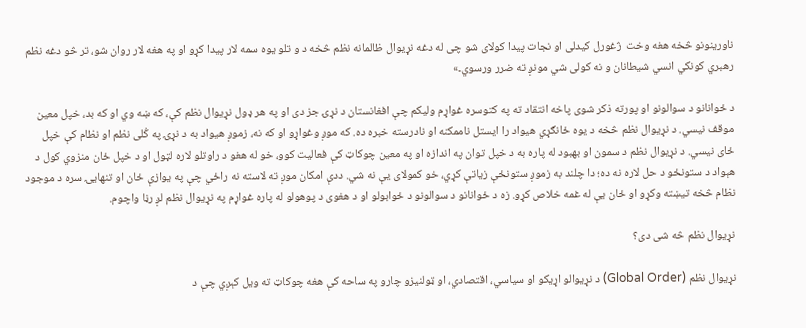ناورینونو څخه هغه وخت  ژغورل کیدلی او نجات پیدا کولای شو چی له دغه نړیوال ظالمانه نظم څخه د و تلو یوه سمه لار پیدا کړو او په هغه لار روان شو، تر څو دغه نظم رهبري کونکي انسي شیطانان و نه کولی شي مونږ ته ضرر ورسوي۔»

د ځوانانو د سوالونو او پورته ذکر شوی پاخه انتقاد ته په کتوسره غواړم ولیکم چې افغانستان د نړۍ جز دی او په هر ډول نړیوال نظم کې، که ښه وي او که بد، خپل معین موقف نیسي. د نړیوال نظم څخه د یوه ځانګړي هیواد را ایستل ناممکنه او نادرسته خبره ده. که موږ وغواړو او که نه، زموږ هیواد به د نړۍ په کُلی نظم او نظام کې خپل ځای نیسي. د نړیوال نظم د سمون او بهبود له پاره به د خپل توان په اندازه او په معین چوکاټ کې فعالیت کوو، خو له هغو د راوتلو لاره لټول او د خپل ځان منزوي کول د هېواد د ستونځو د حل لاره نه ده؛ دا چلند به زموږ ستونځې زیاتې کړي، خو کمولای یې نه شي. ددې امکان موږ ته لاسته نه راځي چې په یوازې ځان او تنهایۍ سره د موجود نظام څخه تيښته وکړو او ځان یې له غمه خلاص کړو. زه د ځوانانو د سوالونو د ځوابولو او د هغوی د پوهولو له پاره غواړم په نړیوال نظم لږ رڼا واچوم.

نړیوال نظم څه شی دی؟

نړیوال نظم (Global Order) د نړیوالو اړیکو او سیاسي، اقتصادي، او ټولنیزو چارو په ساحه کې هغه چوکاټ ته ویل کېږي چې د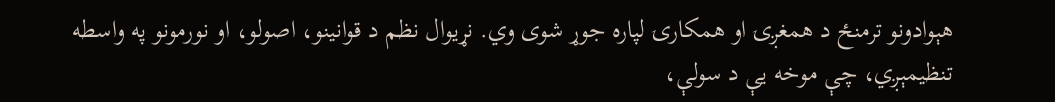هېوادونو ترمنځ د همغږۍ او همکارۍ لپاره جوړ شوی وي. نړیوال نظم د قوانینو، اصولو، او نورمونو په واسطه تنظیمېږي، چې موخه یې د سولې،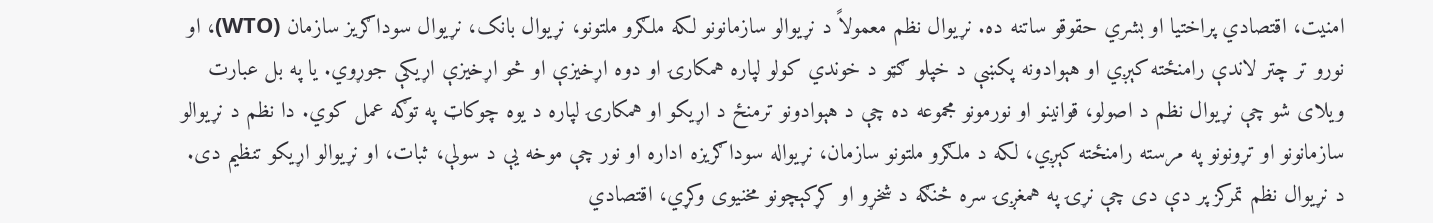امنیت، اقتصادي پراختیا او بشري حقوقو ساتنه ده. نړیوال نظم معمولاً د نړیوالو سازمانونو لکه ملګرو ملتونو، نړیوال بانک، نړیوال سوداګریز سازمان (WTO)، او نورو تر چتر لاندې رامنځته کېږي او هېوادونه پکښې د خپلو ګټو د خوندي کولو لپاره همکارۍ او دوه اړخیزې او څو اړخیزې اړیکې جوړوي. یا په بل عبارت ویلای شو چې نړیوال نظم د اصولو، قوانینو او نورمونو مجموعه ده چې د هېوادونو ترمنځ د اړیکو او همکارۍ لپاره د یوه چوکاټ په توګه عمل کوي. دا نظم د نړیوالو سازمانونو او تړونونو په مرسته رامنځته کېږي، لکه د ملګرو ملتونو سازمان، نړیواله سوداګریزه اداره او نور چې موخه یې د سولې، ثبات، او نړیوالو اړیکو تنظیم دی. د نړیوال نظم تمرکز پر دې دی چې نړۍ په همغږۍ سره څنګه د شخړو او کړکېچونو مخنیوی وکړي، اقتصادي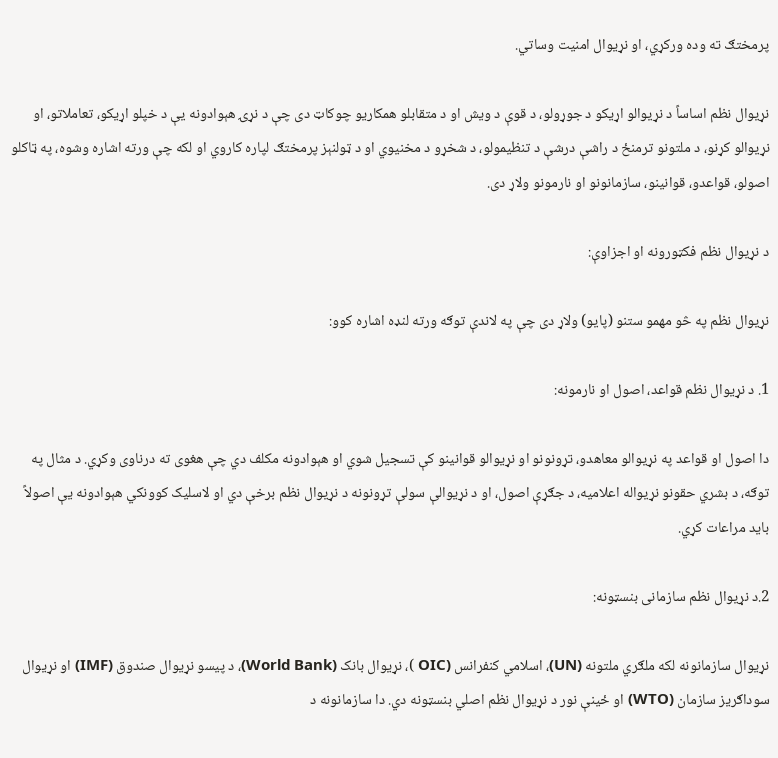پرمختګ ته وده ورکړي، او نړیوال امنیت وساتي.

نړیوال نظم اساساً د نړیوالو اړیکو د جوړولو، د قوې د ویش او د متقابلو همکاريو چوکاټ دی چې د نړۍ هېوادونه یې د خپلو اړیکو، تعاملاتو، او نړیوالو کړنو، د ملتونو ترمنځ د راشې درشې د تنظیمولو، د شخړو د مخنیوي او د ټولنېز پرمختګ لپاره کاروي او لکه چې ورته اشاره وشوه، په ټاکلو اصولو، قواعدو، قوانینو، سازمانونو او نارمونو ولاړ دی.

د نړیوال نظم فکټورونه او اجزاوې:

نړیوال نظم په څو مهمو ستنو (پایو) ولاړ دی چې په لاندې توګه ورته لنډه اشاره کوو:

1. د نړیوال نظم قواعد، اصول او نارمونه:

دا اصول او قواعد په نړیوالو معاهدو، تړونونو او نړیوالو قوانینو کې تسجیل شوي او هېوادونه مکلف دي چې هغوی ته درناوی وکړي. د مثال په توګه، د بشري حقونو نړیواله اعلامیه، د جګړې اصول، او د نړیوالې سولې تړونونه د نړیوال نظم برخې دي او لاسلیک کوونکي هېوادونه یې اصولاً باید مراعات کړي.

2.د نړیوال نظم سازمانی بنسټونه:

نړیوال سازمانونه لکه ملګري ملتونه (UN)، اسلامي کنفرانس (OIC )، نړیوال بانک (World Bank)، د پیسو نړیوال صندوق (IMF) او نړیوال سوداګریز سازمان (WTO) او ځینې نور د نړیوال نظم اصلي بنسټونه دي. دا سازمانونه د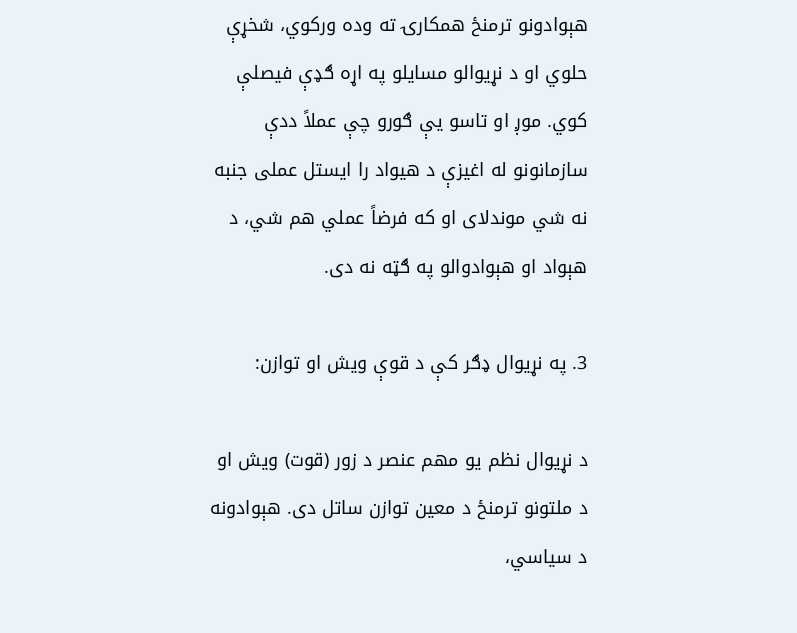هېوادونو ترمنځ همکارۍ ته وده ورکوي، شخړې حلوي او د نړیوالو مسایلو په اړه ګډې فیصلې کوي. موږ او تاسو یې ګورو چې عملاً ددې سازمانونو له اغیزې د هیواد را ایستل عملی جنبه نه شي موندلای او که فرضاً عملي هم شي، د هېواد او هېوادوالو په ګټه نه دی.

3. په نړیوال ډګر کې د قوې ویش او توازن:

د نړیوال نظم یو مهم عنصر د زور (قوت) ویش او د ملتونو ترمنځ د معین توازن ساتل دی. هېوادونه د سیاسي،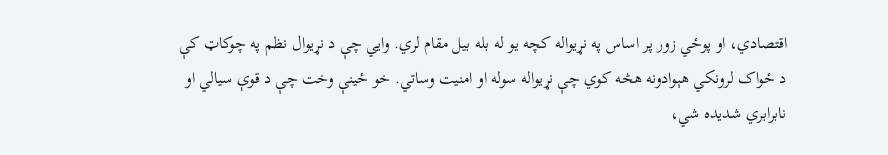اقتصادي، او پوځي زور پر اساس په نړیواله کچه یو له بله بیل مقام لري. وايي چې د نړیوال نظم په چوکاټ کې د ځواک لرونکي هېوادونه هڅه کوي چې نړیواله سوله او امنیت وساتي. خو ځینې وخت چې د قوې سیالي او نابرابري شدیده شي،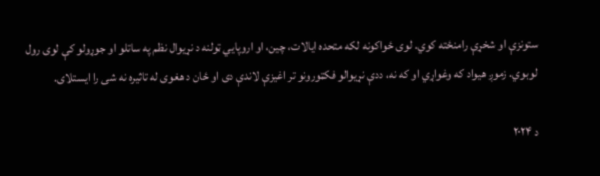ستونزې او شخړې رامنځته کوي. لوی ځواکونه لکه متحده ایالات، چین، او اروپایي ټولنه د نړیوال نظم په ساتلو او جوړولو کې لوی رول لوبوي. زموږ هیواد که وغواړي او که نه، ددې نړیوالو فکټورونو تر اغیزې لاندې دی او ځان د هغوی له تاثیره نه شی را ایستلای.

د ۲۰۲۴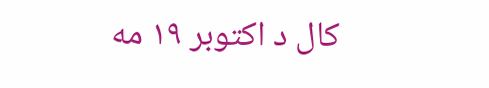کال د اکتوبر ۱۹ مه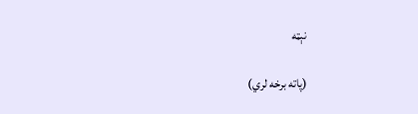نېټه

(پاته برخه لري)